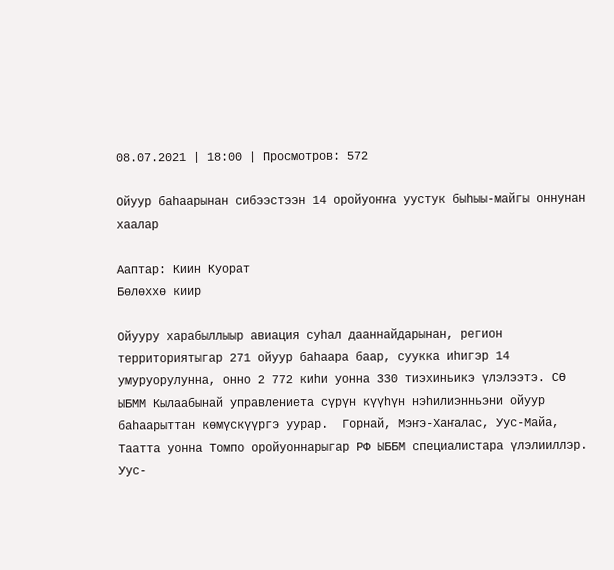08.07.2021 | 18:00 | Просмотров: 572

Ойуур баһаарынан сибээстээн 14 оройуоҥҥа уустук быһыы-майгы оннунан хаалар

Ааптар: Киин Куорат
Бөлөххө киир

Ойууру харабыллыыр авиация суһал дааннайдарынан, регион территориятыгар 271 ойуур баһаара баар, суукка иһигэр 14 умуруорулунна, онно 2 772 киһи уонна 330 тиэхиньикэ үлэлээтэ. СӨ ЫБММ Кылаабынай управлениета сүрүн күүһүн нэһилиэнньэни ойуур баһаарыттан көмүскүүргэ уурар.  Горнай, Мэҥэ-Хаҥалас, Уус-Майа, Таатта уонна Томпо оройуоннарыгар РФ ЫББМ специалистара үлэлииллэр. Уус-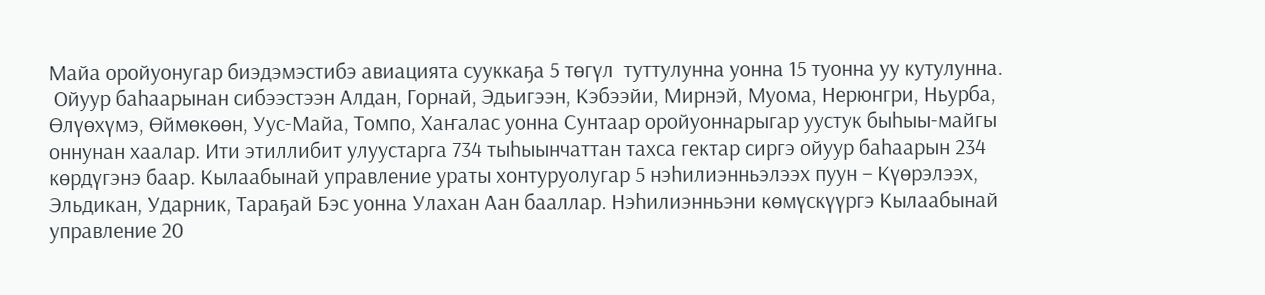Майа оройуонугар биэдэмэстибэ авиацията сууккаҕа 5 төгүл  туттулунна уонна 15 туонна уу кутулунна.
 Ойуур баһаарынан сибээстээн Алдан, Горнай, Эдьигээн, Кэбээйи, Мирнэй, Муома, Нерюнгри, Ньурба, Өлүөхүмэ, Өймөкөөн, Уус-Майа, Томпо, Хаҥалас уонна Сунтаар оройуоннарыгар уустук быһыы-майгы оннунан хаалар. Ити этиллибит улуустарга 734 тыһыынчаттан тахса гектар сиргэ ойуур баһаарын 234 көрдүгэнэ баар. Кылаабынай управление ураты хонтуруолугар 5 нэһилиэнньэлээх пуун – Күөрэлээх, Эльдикан, Ударник, Тараҕай Бэс уонна Улахан Аан бааллар. Нэһилиэнньэни көмүскүүргэ Кылаабынай управление 20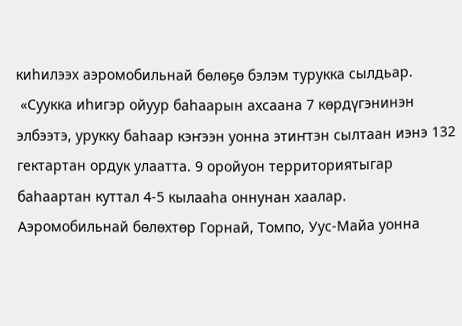киһилээх аэромобильнай бөлөҕө бэлэм турукка сылдьар.
 «Суукка иһигэр ойуур баһаарын ахсаана 7 көрдүгэнинэн элбээтэ, урукку баһаар кэҥээн уонна этиҥтэн сылтаан иэнэ 132 гектартан ордук улаатта. 9 оройуон территориятыгар баһаартан куттал 4-5 кылааһа оннунан хаалар. Аэромобильнай бөлөхтөр Горнай, Томпо, Уус-Майа уонна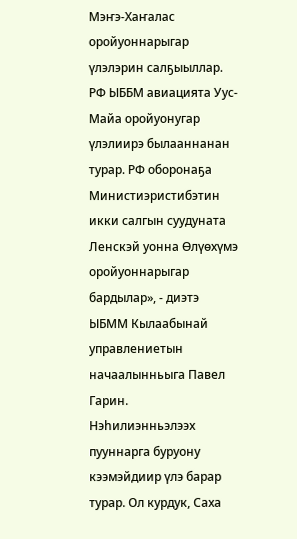Мэҥэ-Хаҥалас оройуоннарыгар үлэлэрин салҕыыллар. РФ ЫББМ авиацията Уус-Майа оройуонугар үлэлиирэ былааннанан турар. РФ оборонаҕа Министиэристибэтин икки салгын суудуната Ленскэй уонна Өлүөхүмэ оройуоннарыгар бардылар», - диэтэ ЫБММ Кылаабынай управлениетын начаалынньыга Павел Гарин.
Нэһилиэнньэлээх пууннарга буруону кээмэйдиир үлэ барар турар. Ол курдук, Саха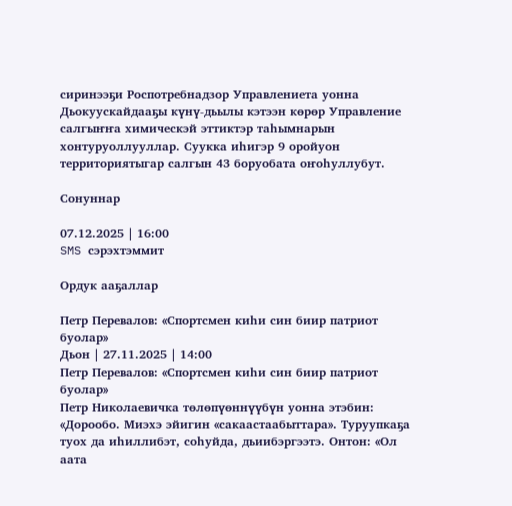сиринээҕи Роспотребнадзор Управлениета уонна Дьокуускайдааҕы күнү-дьылы кэтээн көрөр Управление салгыҥҥа химическэй эттиктэр таһымнарын хонтуруоллууллар. Суукка иһигэр 9 оройуон территориятыгар салгын 43 боруобата оҥоһуллубут.

Сонуннар

07.12.2025 | 16:00
SMS сэрэхтэммит

Ордук ааҕаллар

Петр Перевалов: «Спортсмен киһи син биир патриот буолар»
Дьон | 27.11.2025 | 14:00
Петр Перевалов: «Спортсмен киһи син биир патриот буолар»
Петр Николаевичка төлөпүөннүүбүн уонна этэбин: «Дорообо. Миэхэ эйигин «сакаастаабыттара». Туруупкаҕа туох да иһиллибэт, соһуйда, дьиибэргээтэ. Онтон: «Ол аата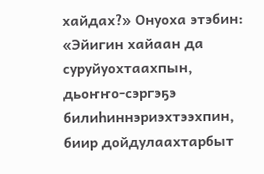хайдах?» Онуоха этэбин: «Эйигин хайаан да суруйуохтаахпын, дьоҥҥо-сэргэҕэ билиһиннэриэхтээхпин, биир дойдулаахтарбыт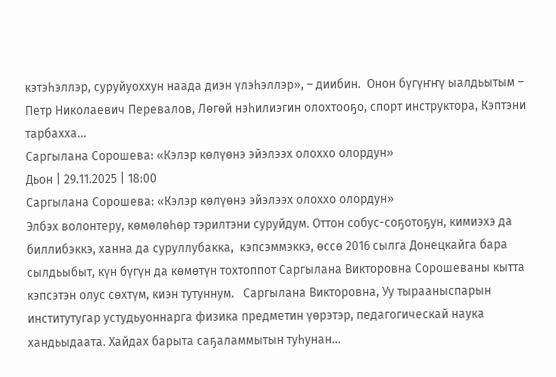кэтэһэллэр, суруйуоххун наада диэн үлэһэллэр», – диибин.  Онон бүгүҥҥү ыалдьытым – Петр Николаевич Перевалов, Лөгөй нэһилиэгин олохтооҕо, спорт инструктора, Кэптэни  тарбахха...
Саргылана Сорошева: «Кэлэр көлүөнэ эйэлээх олоххо олордун»
Дьон | 29.11.2025 | 18:00
Саргылана Сорошева: «Кэлэр көлүөнэ эйэлээх олоххо олордун»
Элбэх волонтеру, көмөлөһөр тэрилтэни суруйдум. Оттон собус-соҕотоҕун, кимиэхэ да биллибэккэ, ханна да суруллубакка,  кэпсэммэккэ, өссө 2016 сылга Донецкайга бара сылдьыбыт, күн бүгүн да көмөтүн тохтоппот Саргылана Викторовна Сорошеваны кытта кэпсэтэн олус сөхтүм, киэн тутуннум.   Саргылана Викторовна, Уу тырааныспарын институтугар устудьуоннарга физика предметин үөрэтэр, педагогическай наука хандьыдаата. Хайдах барыта саҕаламмытын туһунан...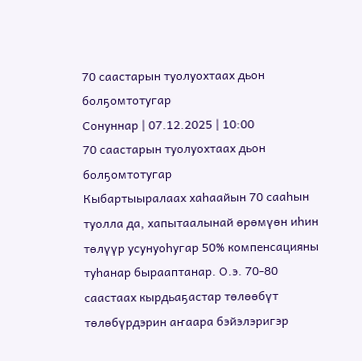70 саастарын туолуохтаах дьон болҕомтотугар
Сонуннар | 07.12.2025 | 10:00
70 саастарын туолуохтаах дьон болҕомтотугар
Кыбартыыралаах хаһаайын 70 сааһын туолла да, хапытаалынай өрөмүөн иһин төлүүр усунуоһугар 50% компенсацияны туһанар бырааптанар. О.э. 70-80 саастаах кырдьаҕастар төлөөбүт төлөбүрдэрин аҥаара бэйэлэригэр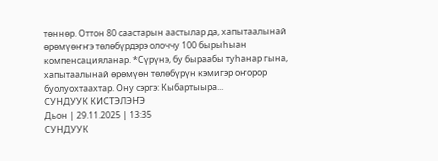төннөр. Оттон 80 саастарын аастылар да, хапытаалынай өрөмүөҥҥэ төлөбүрдэрэ олоччу 100 бырыһыан компенсацияланар. *Сүрүнэ, бу быраабы туһанар гына, хапытаалынай өрөмүөн төлөбүрүн кэмигэр оҥорор буолуохтаахтар. Ону сэргэ: Кыбартыыра...
СУНДУУК КИСТЭЛЭҤЭ
Дьон | 29.11.2025 | 13:35
СУНДУУК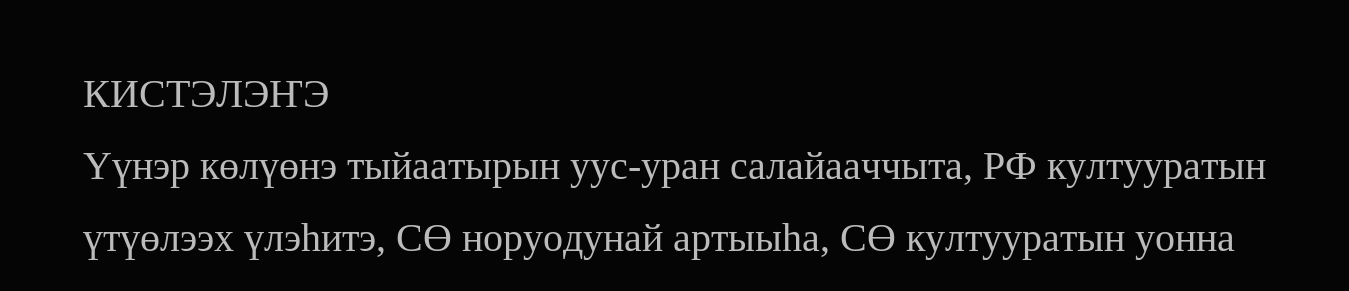КИСТЭЛЭҤЭ
Үүнэр көлүөнэ тыйаатырын уус-уран салайааччыта, РФ култууратын үтүөлээх үлэһитэ, СӨ норуодунай артыыһа, СӨ култууратын уонна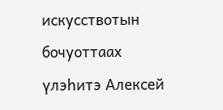искусствотын бочуоттаах үлэһитэ Алексей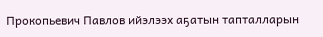Прокопьевич Павлов ийэлээх аҕатын тапталларын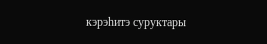кэрэһитэ суруктары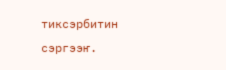тиксэрбитин сэргээҥ.